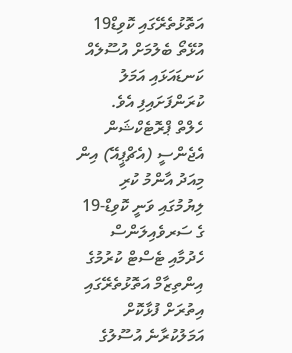އަތޮޅުތެރޭގައި ކޮވިޑް19 އުޅޭތޯ ބެލުމަށް އުސޫލެއް ކަނޑައަޅައި އަމަލު ކުރަންފަށައިފި އެވެ.
ހެލްތް ޕްރޮޓެކްޝަން އެޖެންސީ (އެޗްޕީއޭ) އިން މިއަދު އާންމު ކުރި ލިޔުމުގައި ވަނީ ކޮވިޑް-19 ގެ ސަރވެއިލަންސް ހެދުމާއި ޓެސްޓް ކުރުމުގެ އިންތިޒާމް އަތޮޅުތެރޭގައި އިތުރަށް ފުޅާކޮށް އަމަލުކުރާނެ އުސޫލުގެ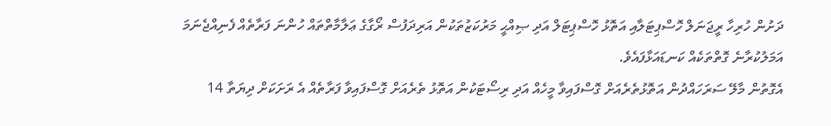ދަށުން ހުރިހާ ރީޖަނަލް ހޮސްޕިޓަލާއި އަތޮޅު ހޮސްޕިޓަލް އަދި ޞިއްޙީ މަރުކަޒުތަކުން އަރިދަފުސް ރޯގާގެ ޢަލާމާތްތައް ހުންނަ ފަރާތެއް ފެނިއްޖެނަމަ އަމަލުކުރާނެ ގޮތްތަކެއް ކަނޑައަޅާފައެވެ.
އެގޮތުން މާލޭ ސަރަހައްދުން އަތޮޅުތެރެއަށް ގޮސްފައިވާ މީހެއް އަދި ރިސޯޓަކުން އަތޮޅު ތެރެއަށް ގޮސްފައިވާ ފަރާތެއް އެ ރަށަކަށް ދިޔަތާ 14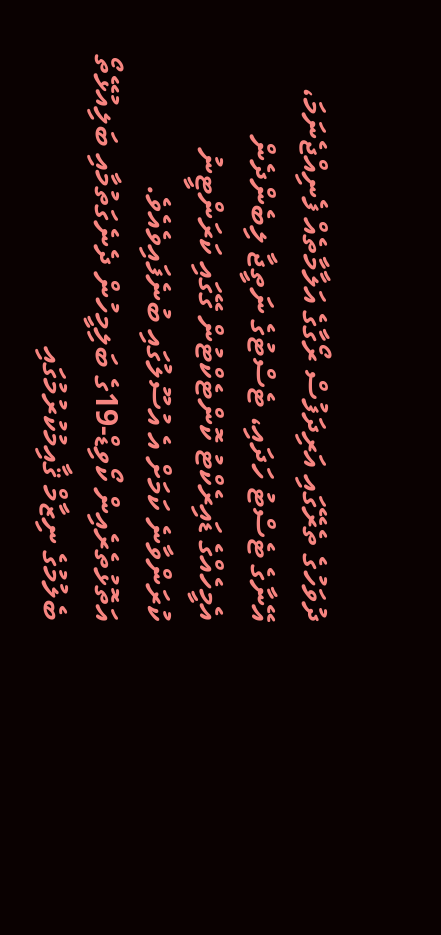ދުވަހުގެ ތެރޭގައި އަރިދަފުސް ރޯގާގެ އަލާމާތެއް ފެނިއްޖެނަމަ، އޭނާގެ ޓެސްޓު ހަދައި، ޓެސްޓުގެ ނަތީޖާ ލިބެންދެން އެމީހެއްގެ ޑައިރެކްޓު ކޮންޓެކްޓުން ގޭގައި ކަރަންޓީނު ކުރަންވާނެ ކަމަށް އެ އުސޫލުގައި ބުނެފައިވެއެވެ.
އަތޮޅުތެރެއިން ކޯވިޑް-19ގެ ބަލިމީހުން ދެނެގަތުމާއި ބަލިއުޅޭތޯ ބެލުމުގެ ނިޒާމް ޤާއިމުކުރުމުގައި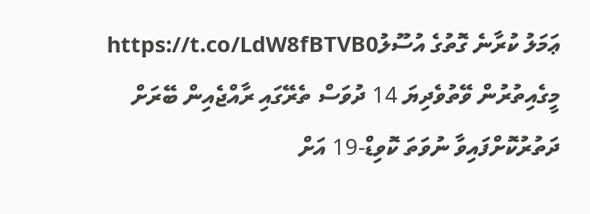ޢަމަލު ކުރާނެ ގޮތުގެ އުސޫލުhttps://t.co/LdW8fBTVB0
މީގެއިތުރުން ވޭތުވެދިޔަ 14 ދުވަސް ތެރޭގައި ރާއްޖެއިން ބޭރަށް ދަތުރުކޮށްފައިވާ ނުވަތަ ކޮވިޑް-19 އަށް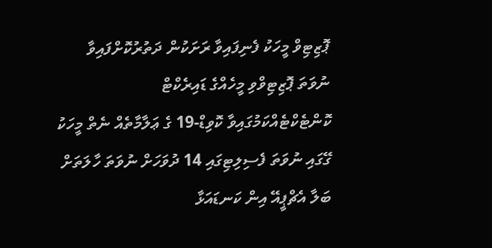ޕޮޒިޓިވް މީހަކު ފެނިފައިވާ ރަށަކުން ދަތުރުކޮށްފައިވާ ނުވަތަ ޕޮޒިޓިވްވި މީހެއްގެ ޑައިރެކްޓް ކޮންޓެކްޓެއްކަމުގައިވާ ކޮވިޑް-19 ގެ ޢަލާމާތެއް ނެތް މީހަކު ގޭގައި ނުވަތަ ފެސިލިޓިގައި 14 ދުވަހަށް ނުވަތަ ހާލަތަށް ބަލާ އެޗްޕީއޭ އިން ކަނޑައަޅާ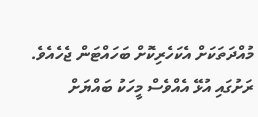މުއްދަތަކަށް އެކަހެރިކޮށް ބަހައްޓަން ޖެހެއެވެ.
ރަށުގައި އުޅޭ އެއްވެސް މީހަކު ބައްޔަށް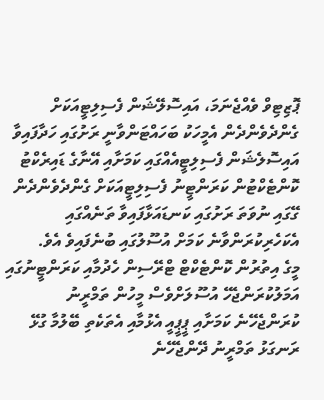ޕޮޒިޓިވް ވެއްޖެނަމަ، އައިސޮލޭޝަން ފެސިލިޓީއަކަށް ގެންދެވެންދެން އެމީހަކު ބަހައްޓަންވާނީ ރަށުގައި ހަދާފައިވާ އައިސޮލެޝަން ފެސިލިޓީއެއްގައި ކަމަށާއި އޭނާގެ ޑައިރެކްޓު ކޮންޓެކްޓުން ކަރަންޓީނު ފެސިލިޓީއަކަށް ގެންދެވެންދެން ގޭގައި ނުވަތަ ރަށުގައި ކަނޑައަޅާފައިވާ ތަނެއްގައި އެކަހެރިކުރަންވާނެ ކަމަށް އުސޫލުގައި ބުނެފައިވެ އެވެ.
މީގެ އިތުރުން ކޮންޓެކްޓް ޓްރޭސިން ހެދުމާއި ކަރަންޓީނުގައި އަމަލުކުރަންޖެހޭ އުސޫލަށްވެސް މީހުން ތަމްރީނު ކުރަންޖެހޭނެ ކަމަށާއި ޕީޕީއީ އެޅުމާއި އެތަކެތި ބޭލުމާ ގުޅޭ ރަނގަޅު ތަމްރީނު ދޭންޖެހޭނެ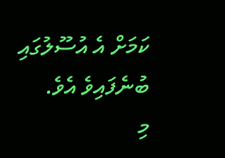ކަމަށް އެ އުސޫލުގައި ބުނެފައިވެ އެވެ.
މި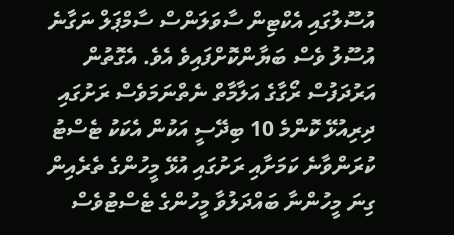އުސޫލުގައި އެކްޓިން ސާވަލަންސް ސާމްޕަލް ނަގާނެ އުސޫލު ވެސް ބަޔާންކޮށްފައިވެ އެވެ. އެގޮތުން އަރުދަފުސް ރޯގާގެ އަލާމާތް ނެތްނަމަވެސް ރަށުގައި ދިރިއުޅޭ ކޮންމެ 10 ބިދޭސީ އަކުން އެކަކު ޓެސްޓު ކުރަންވާނެ ކަމަށާއި ރަށުގައި އުޅޭ މީހުންގެ ތެރެއިން ގިނަ މީހުންނާ ބައްދަލުވާ މީހުންގެ ޓެސްޓުވެސް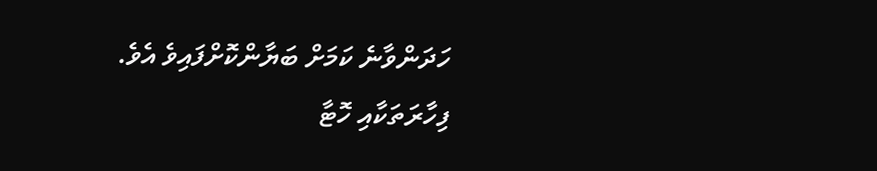ހަދަންވާނެ ކަމަށް ބަޔާންކޮށްފައިވެ އެވެ.
ފިހާރަތަކާއި ހޮޓާ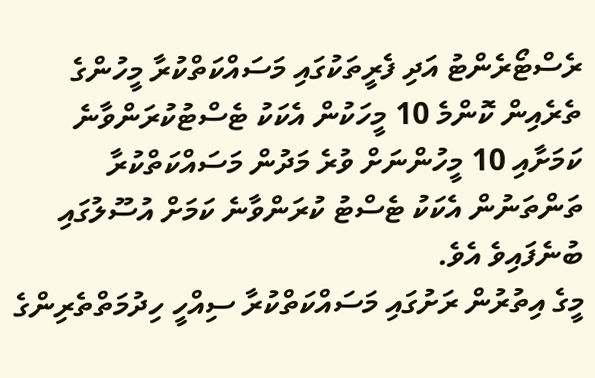ރެސްޓޯރެންޓު އަދި ފެރީތަކުގައި މަސައްކަތްކުރާ މީހުންގެ ތެރެއިން ކޮންމެ 10 މީހަކުން އެކަކު ޓެސްޓުކުރަންވާނެ ކަމަށާއި 10 މީހުންނަށް ވުރެ މަދުން މަސައްކަތްކުރާ ތަންތަނުން އެކަކު ޓެސްޓު ކުރަންވާނެ ކަމަށް އުސޫލުގައި ބުނެފައިވެ އެވެ.
މީގެ އިތުރުން ރަށުގައި މަސައްކަތްކުރާ ސިއްހީ ހިދުމަތްތެރިންގެ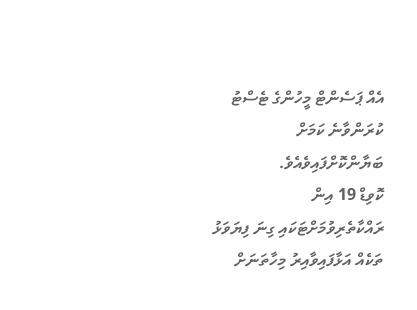އެއް ޕަސެންޓް މީހުންގެ ޓެސްޓު ކުރަންވާނެ ކަމަށް ބަޔާންކޮށްފައިވެއެވެ.
ކޮވިޑް 19 އިން ރައްކާތެރިވުމަށްޓަކައި ގިނަ ފިޔަވަޅު ތަކެއް އަޅާފައިވާއިރު މިހާތަނަށް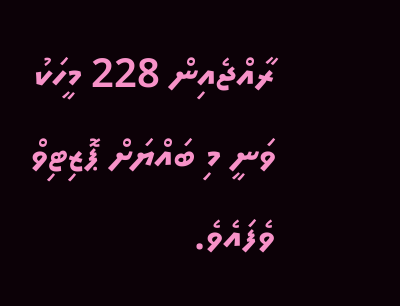ރާއްޖެއިން 228 މީހަކު ވަނީ މި ބައްޔަށް ޕޮޒިޓިވް ވެފައެވެ.